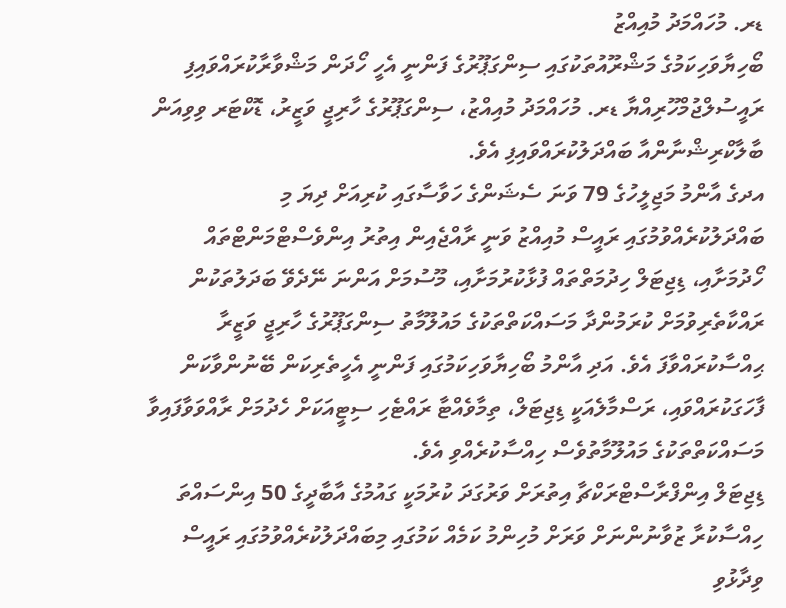ޑރ. މުހައްމަދު މުއިއްޒު
ބޯހިޔާވަހިކަމުގެ މަޝްރޫއުތަކުގައި ސިންގަޕޫރުގެ ފަންނީ އެހީ ހޯދަން މަޝްވާރާކުރައްވައިފި
ރައީސުލްޖުމްހޫރިއްޔާ ޑރ. މުހައްމަދު މުއިއްޒު، ސިންގަޕޫރުގެ ހާރިޖީ ވަޒީރު، ޑޮކްޓަރ ވިވިއަން ބާލާކްރިޝްނާންއާ ބައްދަލުކުރައްވައިފި އެވެ.
އދގެ އާންމު މަޖިލީހުގެ 79 ވަނަ ސެޝަންގެ ހަވާސާގައި ކުރިއަށް ދިޔަ މި ބައްދަލުކުރެއްވުމުގައި ރައީސް މުއިއްޒު ވަނީ ރާއްޖެއިން އިތުރު އިންވެސްޓްމަންޓްތައް ހޯދުމަށާއި، ޑިޖިޓަލް ހިދުމަތްތައް ފުޅާކުރުމަށާއި، މޫސުމަށް އަންނަ ނޭދެވޭ ބަދަލުތަކުން ރައްކާތެރިވުމަށް ކުރަމުންދާ މަސައްކަތްތަކުގެ މައުލޫމާތު ސިންގަޕޫރުގެ ހާރިޖީ ވަޒީރާ ޙިއްސާކުރައްވާފަ އެވެ. އަދި އާންމު ބޯހިޔާވަހިކަމުގައި ފަންނީ އެހީތެރިކަން ބޭނުންވާކަން ފާހަގަކުރައްވައި، ރަސްމާލެއަކީ ޑިޖިޓަލް، ތިމާވެއްޓާ ރައްޓެހި ސިޓީއަކަށް ހެދުމަށް ރާއްވަވާފައިވާ މަސައްކަތްތަކުގެ މައުލޫމާތުވެސް ހިއްސާކުރެއްވި އެވެ.
ޑިޖިޓަލް އިންފްރާސްޓްރަކްޗާ އިތުރަށް ވަރުގަދަ ކުރުމަކީ ގައުމުގެ އާބާދީގެ 50 އިންސައްތަ ހިއްސާކުރާ ޒުވާނުންނަށް ވަރަށް މުހިންމު ކަމެއް ކަމުގައި މިބައްދަލުކުރެއްވުމުގައި ރައީސް ވިދާޅުވި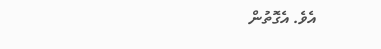އެވެ. އެގޮތުން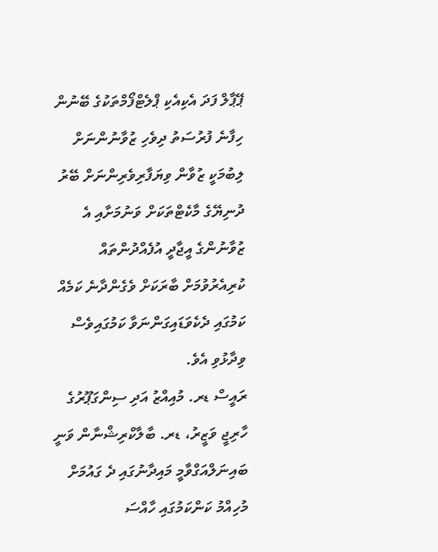ޕޭޕާލް ފަދަ އެކިއެކި ޕްލެޓްފޯމްތަކުގެ ބޭނުން ހިފާނެ ފުރުސަތު ދިވެހި ޒުވާނުންނަށް ލިބުމަކީ ޒުވާން ވިޔަފާރިވެރިންނަށް ބޭރު ދުނިޔޭގެ މާކެޓްތަކަށް ވަނުމަށާއި އެ ޒުވާނުންގެ އީޖާދީ އުފެއްދުންތައް ކުރިއެރުވުމަށް ބާރަކަށް ވެގެންދާނެ ކަމެއް ކަމުގައި ދެކެވަޑައިގަންނަވާ ކަމުގައިވެސް ވިދާޅުވި އެވެ.
ރައީސް ޑރ. މުއިއްޒު އަދި ސިންގަޕޫރުގެ ހާރިޖީ ވަޒީރު، ޑރ. ބާލާކްރިޝްނާން ވަނީ ބައިނަލްއަގްވާމީ މައިދާނުގައި ދެ ގައުމަށް މުހިއްމު ކަންކަމުގައި ހާއްސަ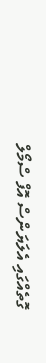ގޮތެއްގައި އެލަޔަންސް އޮފް ސްމޯލް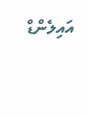އައިލެންޑް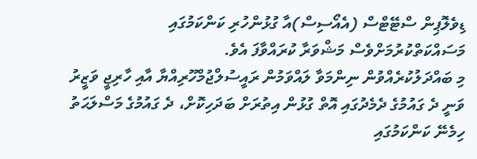ޑިވެލޮޕިން ސްޓޭޓްސް (އެއޯސިސް)އާ ގުޅުންހުރި ކަންކަމުގައި މަސައްކަތްކުރުމަށްވެސް މަޝްވަރާ ކުރައްވާފަ އެވެ.
މި ބައްދަލުކުރެއްވުން ނިންމަވާ ލައްވަމުން ރައީސުލްޖުމްހޫރިއްޔާ އާއި ހާރިޖީ ވަޒީރު ވަނީ ދެ ގައުމުގެ ދެމެދުގައި އޮތް ގުޅުން އިތުރަށް ބަދަހިކޮށް، ދެ ގައުމުގެ މަސްލަޙަތު ހިމެނޭ ކަންކަމުގައި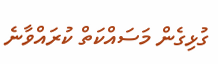ގުޅިގެން މަސައްކަތް ކުރައްވާނެ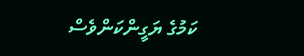ކަމުގެ ޔަގީންކަންވެސް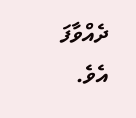ދެއްވާފަ އެވެ.